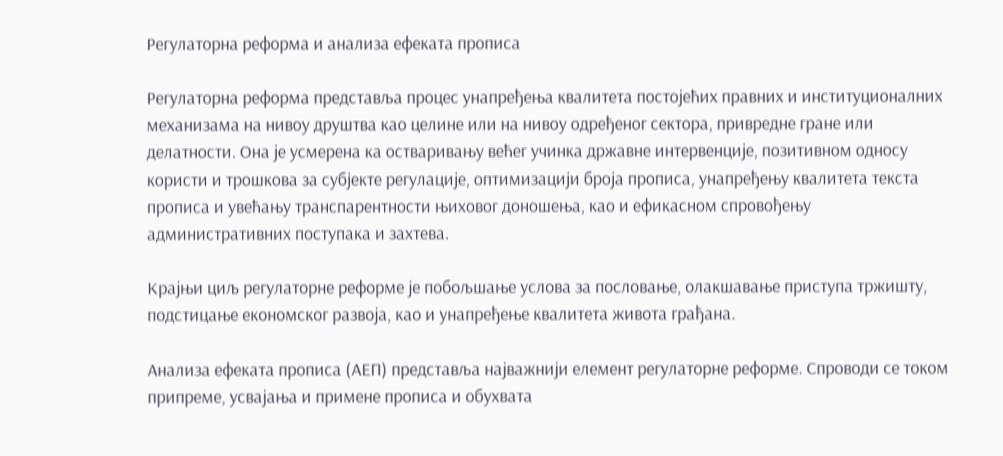Регулаторна реформа и анализа ефеката прописа

Регулаторна реформа представља процес унапређења квалитета постојећих правних и институционалних механизама на нивоу друштва као целине или на нивоу одређеног сектора, привредне гране или делатности. Она је усмерена ка остваривању већег учинка државне интервенције, позитивном односу користи и трошкова за субјекте регулације, оптимизацији броја прописа, унапређењу квалитета текста прописа и увећању транспарентности њиховог доношења, као и ефикасном спровођењу административних поступака и захтева.

Крајњи циљ регулаторне реформе је побољшање услова за пословање, олакшавање приступа тржишту, подстицање економског развоја, као и унапређење квалитета живота грађана.

Анализа ефеката прописа (АЕП) представља најважнији елемент регулаторне реформе. Спроводи се током припреме, усвајања и примене прописа и обухвата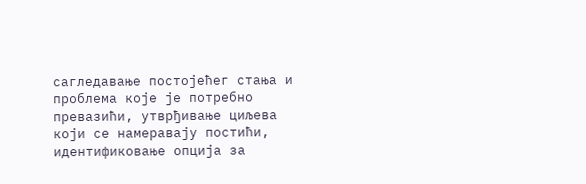сагледавање постојећег стања и проблема које је потребно превазићи, утврђивање циљева који се намеравају постићи, идентификовање опција за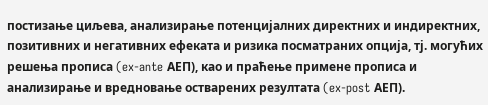постизање циљева, анализирање потенцијалних директних и индиректних, позитивних и негативних ефеката и ризика посматраних опција, тј. могућих решења прописа (ex-ante АЕП), као и праћење примене прописа и анализирање и вредновање остварених резултата (ex-post АЕП).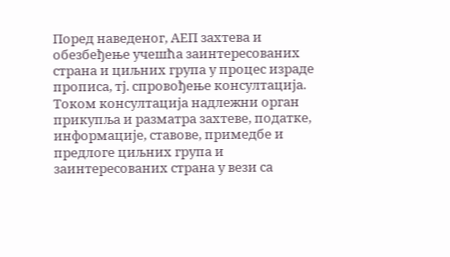Поред наведеног, АЕП захтева и обезбеђење учешћа заинтересованих страна и циљних група у процес израде прописа, тј. спровођење консултација. Током консултација надлежни орган прикупља и разматра захтеве, податке, информације, ставове, примедбе и предлоге циљних група и заинтересованих страна у вези са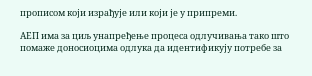прописом који израђује или који је у припреми.

АЕП има за циљ унапређење процеса одлучивања тако што помаже доносиоцима одлука да идентификују потребе за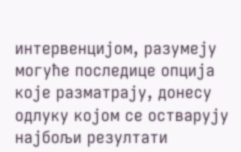интервенцијом, разумеју могуће последице опција које разматрају, донесу одлуку којом се остварују најбољи резултати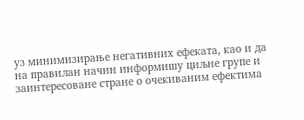уз минимизирање негативних ефеката, као и да на правилан начин информишу циљне групе и заинтересоване стране о очекиваним ефектима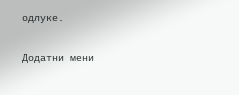одлуке.

Додатни мени